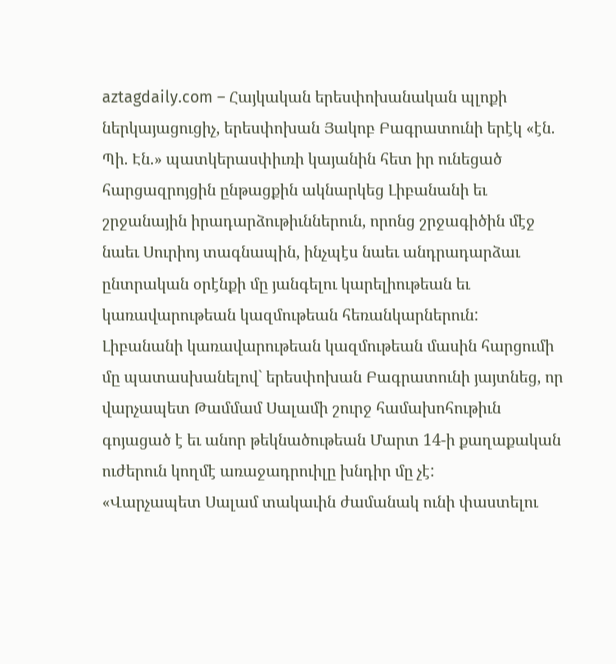aztagdaily.com – Հայկական երեսփոխանական պլոքի ներկայացուցիչ, երեսփոխան Յակոբ Բագրատունի երէկ «էն. Պի. Էն.» պատկերասփիւռի կայանին հետ իր ունեցած հարցազրոյցին ընթացքին ակնարկեց Լիբանանի եւ շրջանային իրադարձութիւններուն, որոնց շրջագիծին մէջ նաեւ Սուրիոյ տագնապին, ինչպէս նաեւ անդրադարձաւ ընտրական օրէնքի մը յանգելու կարելիութեան եւ կառավարութեան կազմութեան հեռանկարներուն:
Լիբանանի կառավարութեան կազմութեան մասին հարցումի մը պատասխանելով` երեսփոխան Բագրատունի յայտնեց, որ վարչապետ Թամմամ Սալամի շուրջ համախոհութիւն գոյացած է եւ անոր թեկնածութեան Մարտ 14-ի քաղաքական ուժերուն կողմէ առաջադրուիլը խնդիր մը չէ:
«Վարչապետ Սալամ տակաւին ժամանակ ունի փաստելու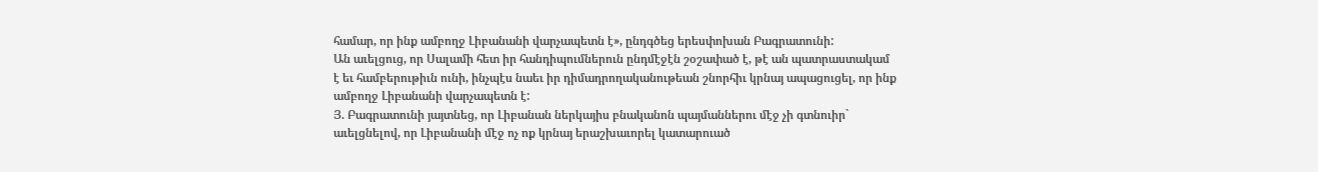համար, որ ինք ամբողջ Լիբանանի վարչապետն է», ընդգծեց երեսփոխան Բագրատունի:
Ան աւելցուց, որ Սալամի հետ իր հանդիպումներուն ընդմէջէն շօշափած է, թէ ան պատրաստակամ է եւ համբերութիւն ունի, ինչպէս նաեւ իր դիմադրողականութեան շնորհիւ կրնայ ապացուցել, որ ինք ամբողջ Լիբանանի վարչապետն է:
Յ. Բագրատունի յայտնեց, որ Լիբանան ներկայիս բնականոն պայմաններու մէջ չի գտնուիր` աւելցնելով, որ Լիբանանի մէջ ոչ ոք կրնայ երաշխաւորել կատարուած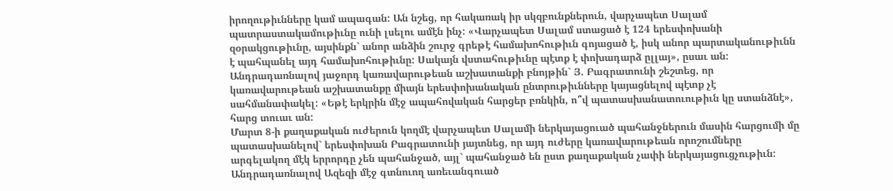իրողութիւնները կամ ապագան: Ան նշեց, որ հակառակ իր սկզբունքներուն, վարչապետ Սալամ պատրաստակամութիւնը ունի լսելու ամէն ինչ: «Վարչապետ Սալամ ստացած է 124 երեսփոխանի զօրակցութիւնը, այսինքն` անոր անձին շուրջ գրեթէ համախոհութիւն գոյացած է, իսկ անոր պարտականութիւնն է պահպանել այդ համախոհութիւնը: Սակայն վստահութիւնը պէտք է փոխադարձ ըլլայ», ըսաւ ան:
Անդրադառնալով յաջորդ կառավարութեան աշխատանքի բնոյթին` Յ. Բագրատունի շեշտեց, որ կառավարութեան աշխատանքը միայն երեսփոխանական ընտրութիւնները կայացնելով պէտք չէ սահմանափակել: «Եթէ երկրին մէջ ապահովական հարցեր բռնկին, ո՞վ պատասխանատուութիւն կը ստանձնէ», հարց տուաւ ան:
Մարտ 8-ի քաղաքական ուժերուն կողմէ վարչապետ Սալամի ներկայացուած պահանջներուն մասին հարցումի մը պատասխանելով` երեսփոխան Բագրատունի յայտնեց, որ այդ ուժերը կառավարութեան որոշումները արգելակող մէկ երրորդը չեն պահանջած, այլ` պահանջած են ըստ քաղաքական չափի ներկայացուցչութիւն:
Անդրադառնալով Ազեզի մէջ գտնուող առեւանգուած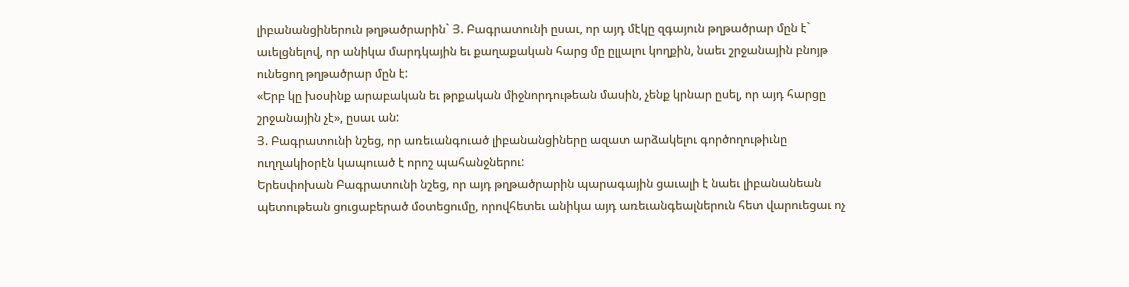լիբանանցիներուն թղթածրարին` Յ. Բագրատունի ըսաւ, որ այդ մէկը զգայուն թղթածրար մըն է` աւելցնելով, որ անիկա մարդկային եւ քաղաքական հարց մը ըլլալու կողքին, նաեւ շրջանային բնոյթ ունեցող թղթածրար մըն է:
«Երբ կը խօսինք արաբական եւ թրքական միջնորդութեան մասին, չենք կրնար ըսել, որ այդ հարցը շրջանային չէ», ըսաւ ան:
Յ. Բագրատունի նշեց, որ առեւանգուած լիբանանցիները ազատ արձակելու գործողութիւնը ուղղակիօրէն կապուած է որոշ պահանջներու:
Երեսփոխան Բագրատունի նշեց, որ այդ թղթածրարին պարագային ցաւալի է նաեւ լիբանանեան պետութեան ցուցաբերած մօտեցումը, որովհետեւ անիկա այդ առեւանգեալներուն հետ վարուեցաւ ոչ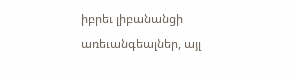իբրեւ լիբանանցի առեւանգեալներ, այլ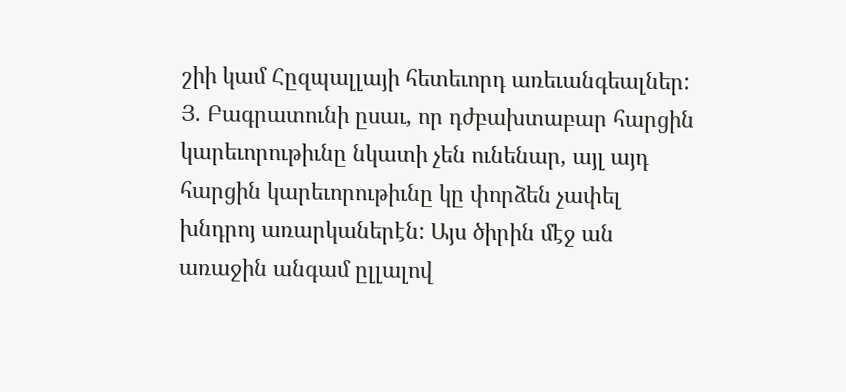շիի կամ Հըզպալլայի հետեւորդ առեւանգեալներ:
Յ. Բագրատունի ըսաւ, որ դժբախտաբար հարցին կարեւորութիւնը նկատի չեն ունենար, այլ այդ հարցին կարեւորութիւնը կը փորձեն չափել խնդրոյ առարկաներէն: Այս ծիրին մէջ ան առաջին անգամ ըլլալով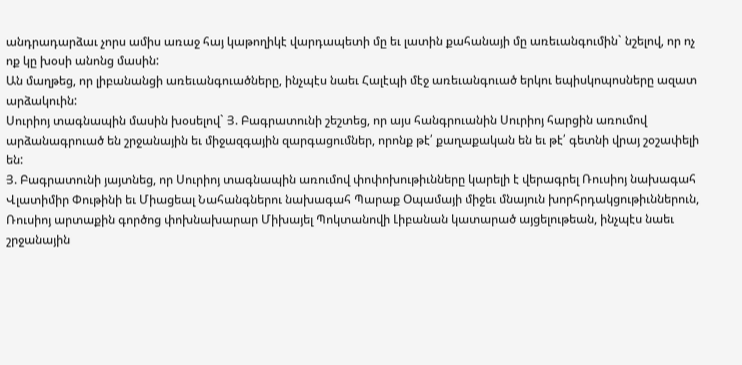անդրադարձաւ չորս ամիս առաջ հայ կաթողիկէ վարդապետի մը եւ լատին քահանայի մը առեւանգումին` նշելով, որ ոչ ոք կը խօսի անոնց մասին:
Ան մաղթեց, որ լիբանանցի առեւանգուածները, ինչպէս նաեւ Հալէպի մէջ առեւանգուած երկու եպիսկոպոսները ազատ արձակուին:
Սուրիոյ տագնապին մասին խօսելով` Յ. Բագրատունի շեշտեց, որ այս հանգրուանին Սուրիոյ հարցին առումով արձանագրուած են շրջանային եւ միջազգային զարգացումներ, որոնք թէ՛ քաղաքական են եւ թէ՛ գետնի վրայ շօշափելի են:
Յ. Բագրատունի յայտնեց, որ Սուրիոյ տագնապին առումով փոփոխութիւնները կարելի է վերագրել Ռուսիոյ նախագահ Վլատիմիր Փութինի եւ Միացեալ Նահանգներու նախագահ Պարաք Օպամայի միջեւ մնայուն խորհրդակցութիւններուն, Ռուսիոյ արտաքին գործոց փոխնախարար Միխայել Պոկտանովի Լիբանան կատարած այցելութեան, ինչպէս նաեւ շրջանային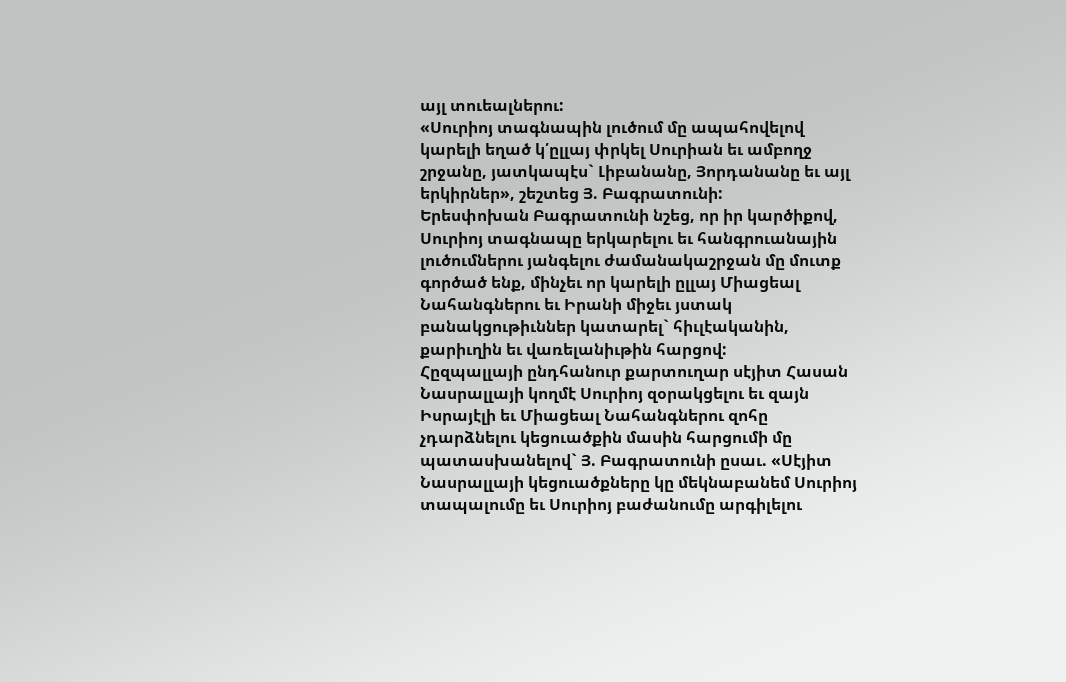այլ տուեալներու:
«Սուրիոյ տագնապին լուծում մը ապահովելով կարելի եղած կ՛ըլլայ փրկել Սուրիան եւ ամբողջ շրջանը, յատկապէս` Լիբանանը, Յորդանանը եւ այլ երկիրներ», շեշտեց Յ. Բագրատունի:
Երեսփոխան Բագրատունի նշեց, որ իր կարծիքով, Սուրիոյ տագնապը երկարելու եւ հանգրուանային լուծումներու յանգելու ժամանակաշրջան մը մուտք գործած ենք, մինչեւ որ կարելի ըլլայ Միացեալ Նահանգներու եւ Իրանի միջեւ յստակ բանակցութիւններ կատարել` հիւլէականին, քարիւղին եւ վառելանիւթին հարցով:
Հըզպալլայի ընդհանուր քարտուղար սէյիտ Հասան Նասրալլայի կողմէ Սուրիոյ զօրակցելու եւ զայն Իսրայէլի եւ Միացեալ Նահանգներու զոհը չդարձնելու կեցուածքին մասին հարցումի մը պատասխանելով` Յ. Բագրատունի ըսաւ. «Սէյիտ Նասրալլայի կեցուածքները կը մեկնաբանեմ Սուրիոյ տապալումը եւ Սուրիոյ բաժանումը արգիլելու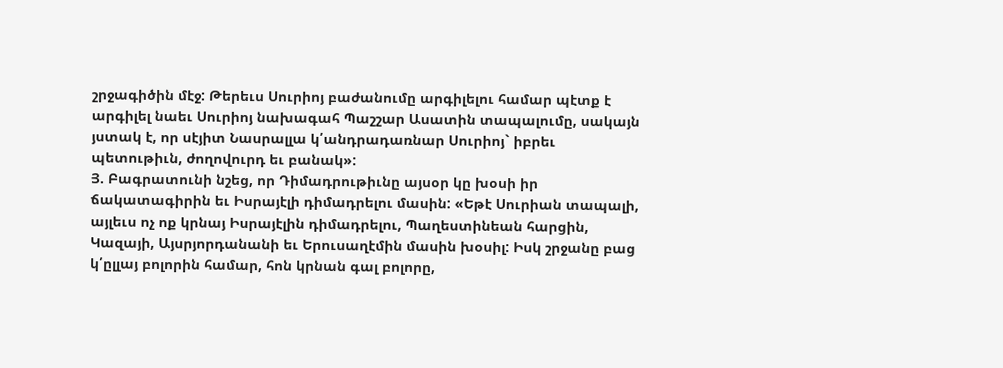շրջագիծին մէջ: Թերեւս Սուրիոյ բաժանումը արգիլելու համար պէտք է արգիլել նաեւ Սուրիոյ նախագահ Պաշշար Ասատին տապալումը, սակայն յստակ է, որ սէյիտ Նասրալլա կ՛անդրադառնար Սուրիոյ` իբրեւ պետութիւն, ժողովուրդ եւ բանակ»:
Յ. Բագրատունի նշեց, որ Դիմադրութիւնը այսօր կը խօսի իր ճակատագիրին եւ Իսրայէլի դիմադրելու մասին: «Եթէ Սուրիան տապալի, այլեւս ոչ ոք կրնայ Իսրայէլին դիմադրելու, Պաղեստինեան հարցին, Կազայի, Այսրյորդանանի եւ Երուսաղէմին մասին խօսիլ: Իսկ շրջանը բաց կ՛ըլլայ բոլորին համար, հոն կրնան գալ բոլորը,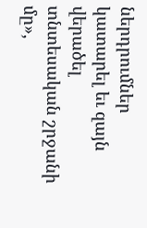ներդրումներ կատարել եւ զայն վերածել տնտեսական շրջանի մը»,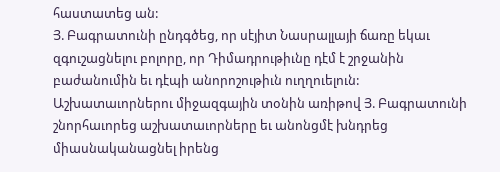հաստատեց ան:
Յ. Բագրատունի ընդգծեց, որ սէյիտ Նասրալլայի ճառը եկաւ զգուշացնելու բոլորը, որ Դիմադրութիւնը դէմ է շրջանին բաժանումին եւ դէպի անորոշութիւն ուղղուելուն:
Աշխատաւորներու միջազգային տօնին առիթով Յ. Բագրատունի շնորհաւորեց աշխատաւորները եւ անոնցմէ խնդրեց միասնականացնել իրենց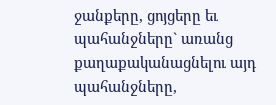ջանքերը, ցոյցերը եւ պահանջները` առանց քաղաքականացնելու այդ պահանջները,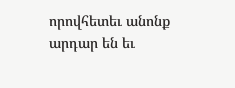որովհետեւ անոնք արդար են եւ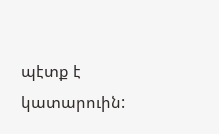պէտք է կատարուին: